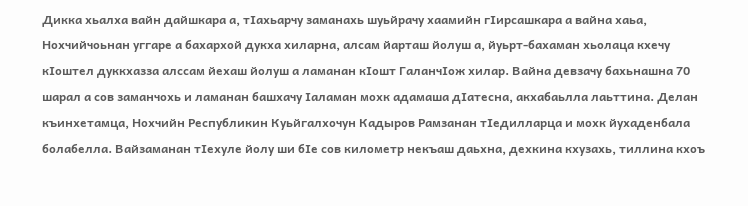Дикка хьалха вайн дайшкара а, тIахьарчу заманахь шуьйрачу хаамийн гIирсашкара а вайна хаьа, Нохчийчоьнан уггаре а бахархой дукха хиларна, алсам йарташ йолуш а, йуьрт-бахаман хьолаца кхечу кIоштел дуккхазза алссам йехаш йолуш а ламанан кIошт ГаланчIож хилар. Вайна девзачу бахьнашна 70 шарал а сов заманчохь и ламанан башхачу Iаламан мохк адамаша дIатесна, акхабаьлла лаьттина. Делан къинхетамца, Нохчийн Республикин Куьйгалхочун Кадыров Рамзанан тIедилларца и мохк йухаденбала болабелла. Вайзаманан тIехуле йолу ши бIе сов километр некъаш даьхна, дехкина кхузахь, тиллина кхоъ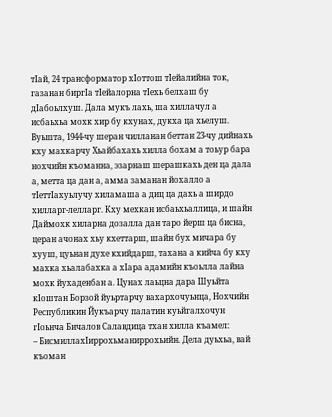тIай, 24 трансформатор хIоттош тIейалийна ток, газанан биргIа тIейалорна тIехь белхаш бу дIабоьлхуш. Дала мукъ лахь, ша хиллачул а исбаьхьа мохк хир бу кхунах, дукха ца хьелуш. Вуьшта, 1944-чу шеран чилланан беттан 23-чу дийнахь кху махкарчу Хьайбахахь хилла бохам а тоьур бара нохчийн къоманна, эзарнаш шерашкахь ден ца дала а, метта ца дан а, амма заманан йохалло а тIеттIахуьлучу хиламаша а диц ца дахь а ширдо хилларг-лелларг. Кху мехкан исбаьхьаллица, и шайн Даймохк хиларна дозалла дан таро йерш ца бисна, церан ачонах хьу кхеттарш, шайн бух мичара бу хууш, цуьнан духе кхийдарш, тахана а кийча бу кху махка хьалабахка а хIара адамийн къоьлла лайна мохк йухаденбан а. Цунах лаьцна дара Шуьйта кIоштан Борзой йуьртарчу вахархочуьнца, Нохчийн Республикин Йукъарчу палатин куьйгалхочун гIоьнча Бичалов Салавдица тхан хилла къамел:
– БисмиллахIиррохьманиррохьийн. Дела дуьхьа, вай къоман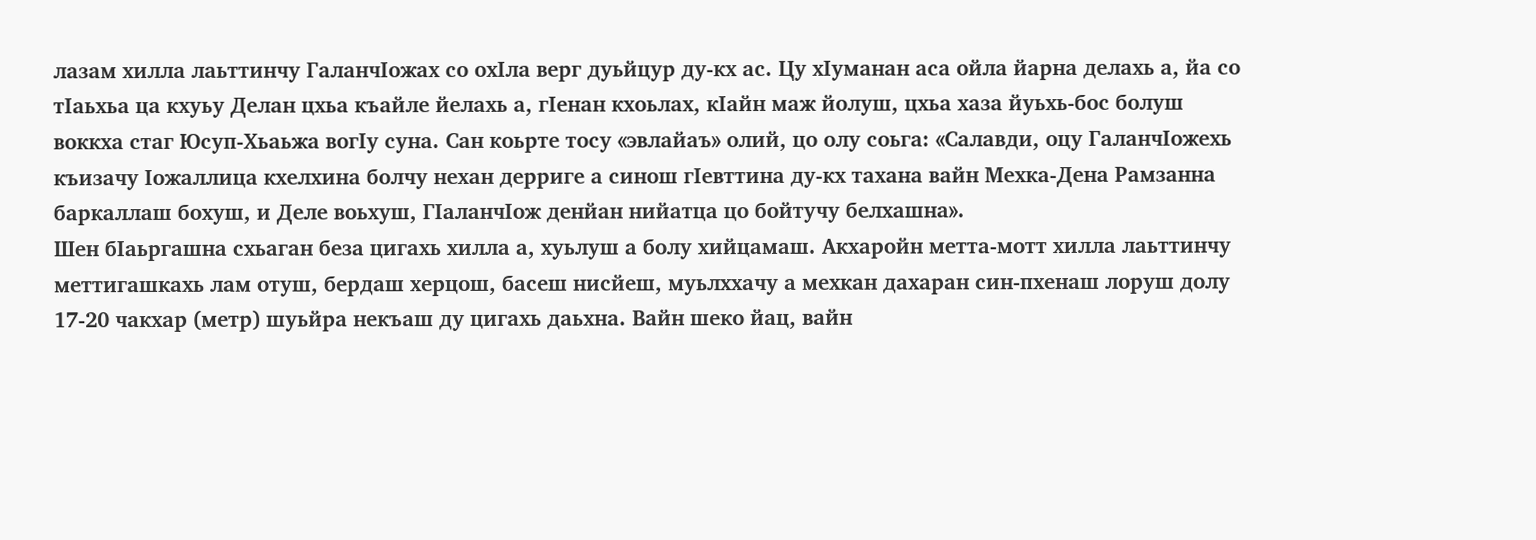лазам хилла лаьттинчу ГаланчIожах со охIла верг дуьйцур ду-кх ас. Цу хIуманан аса ойла йарна делахь а, йа со тIаьхьа ца кхуьу Делан цхьа къайле йелахь а, гIенан кхоьлах, кIайн маж йолуш, цхьа хаза йуьхь-бос болуш воккха стаг Юсуп-Хьаьжа вогIу суна. Сан коьрте тосу «эвлайаъ» олий, цо олу соьга: «Салавди, оцу ГаланчIожехь къизачу Iожаллица кхелхина болчу нехан дерриге а синош гIевттина ду-кх тахана вайн Мехка-Дена Рамзанна баркаллаш бохуш, и Деле воьхуш, ГIаланчIож денйан нийатца цо бойтучу белхашна».
Шен бIаьргашна схьаган беза цигахь хилла а, хуьлуш а болу хийцамаш. Акхаройн метта-мотт хилла лаьттинчу меттигашкахь лам отуш, бердаш херцош, басеш нисйеш, муьлххачу а мехкан дахаран син-пхенаш лоруш долу 17-20 чакхар (метр) шуьйра некъаш ду цигахь даьхна. Вайн шеко йац, вайн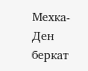Мехка-Ден беркат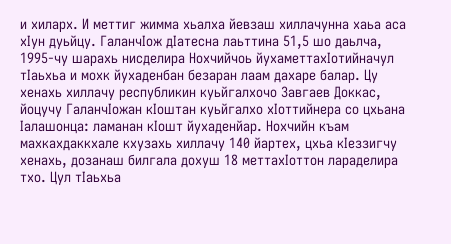и хиларх. И меттиг жимма хьалха йевзаш хиллачунна хаьа аса хIун дуьйцу. ГаланчIож дIатесна лаьттина 51,5 шо даьлча, 1995-чу шарахь нисделира Нохчийчоь йухаметтахIотийначул тIаьхьа и мохк йухаденбан безаран лаам дахаре балар. Цу хенахь хиллачу республикин куьйгалхочо Завгаев Доккас, йоцучу ГаланчIожан кIоштан куьйгалхо хIоттийнера со цхьана Iалашонца: ламанан кIошт йухаденйар. Нохчийн къам махкахдаккхале кхузахь хиллачу 140 йартех, цхьа кIеззигчу хенахь, дозанаш билгала дохуш 18 меттахIоттон лараделира тхо. Цул тIаьхьа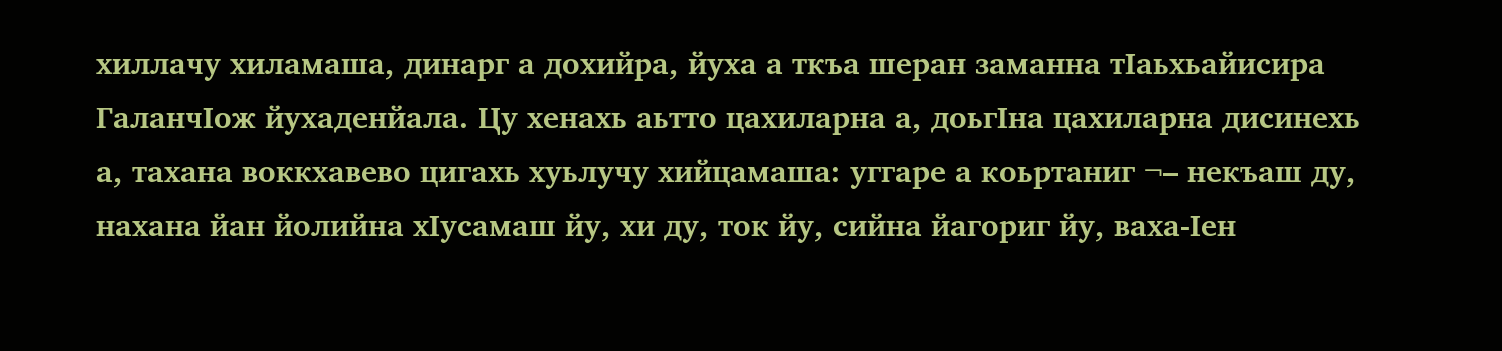хиллачу хиламаша, динарг а дохийра, йуха а ткъа шеран заманна тIаьхьайисира ГаланчIож йухаденйала. Цу хенахь аьтто цахиларна а, доьгIна цахиларна дисинехь а, тахана воккхавево цигахь хуьлучу хийцамаша: уггаре а коьртаниг ¬– некъаш ду, нахана йан йолийна хIусамаш йу, хи ду, ток йу, сийна йагориг йу, ваха-Iен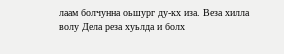лаам болчунна оьшург ду-кх иза. Веза хилла волу Дела реза хуьлда и болх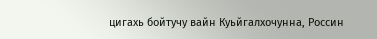цигахь бойтучу вайн Куьйгалхочунна, Россин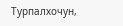Турпалхочун,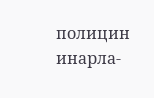полицин инарла-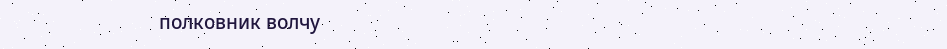полковник волчу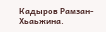Кадыров Рамзан-Хьаьжина.